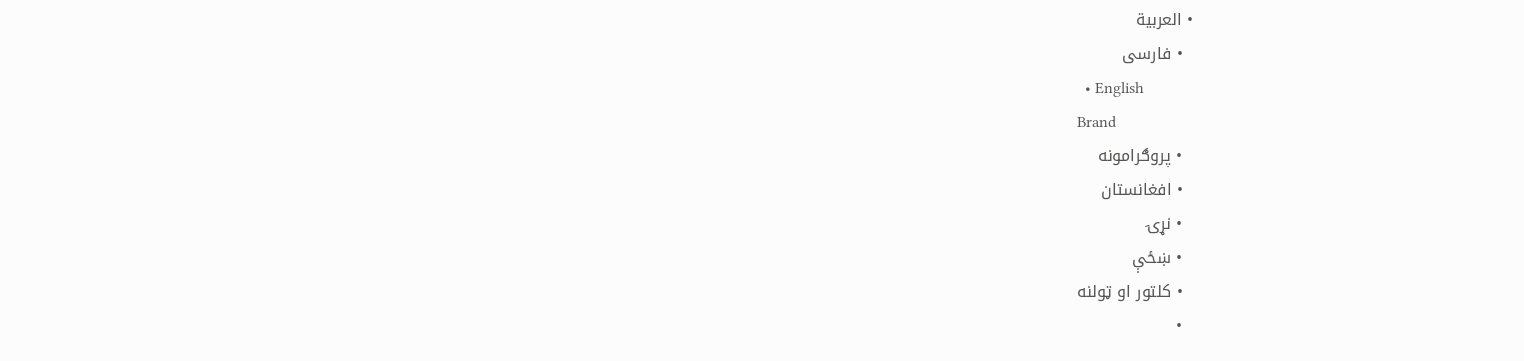• العربية
  • فارسی
  • English
Brand
  • پروګرامونه
  • افغانستان
  • نړۍ
  • ښځې
  • کلتور او ټولنه
  •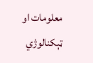معلومات او ټېکنالوژي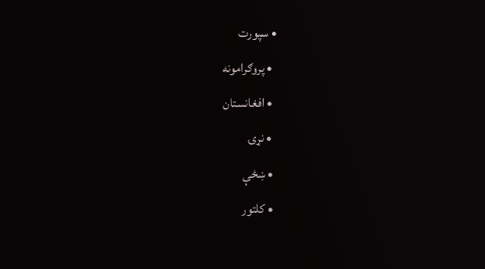• سپورت
  • پروګرامونه
  • افغانستان
  • نړۍ
  • ښځې
  • کلتور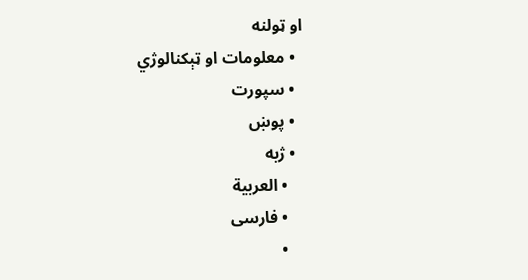او ټولنه
  • معلومات او ټېکنالوژي
  • سپورت
  • پوښ
  • ژبه
    • العربية
    • فارسی
    •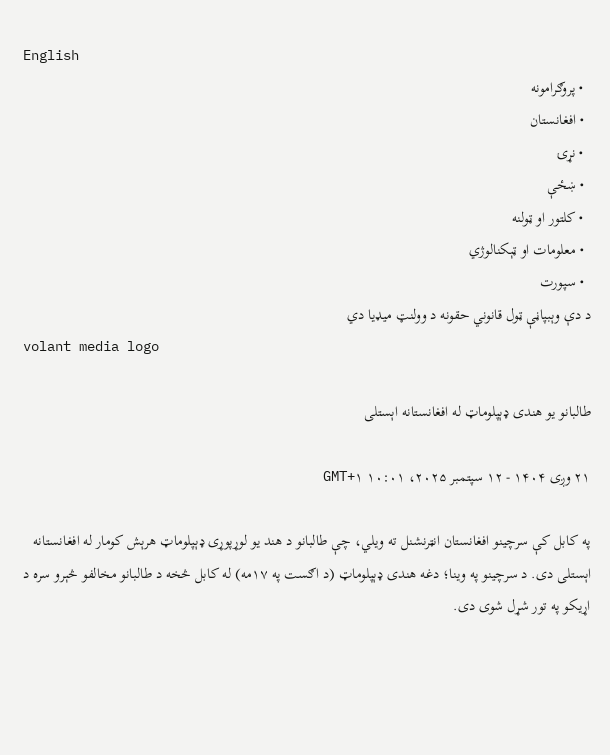English
  • پروګرامونه
  • افغانستان
  • نړۍ
  • ښځې
  • کلتور او ټولنه
  • معلومات او ټېکنالوژي
  • سپورت
د دې وېبپاڼې ټول قانوني حقونه د وولنټ میډیا دي
volant media logo

طالبانو یو هندی ډېپلوماټ له افغانستانه اېستلی

۲۱ وږی ۱۴۰۴ - ۱۲ سپتمبر ۲۰۲۵، ۱۰:۰۱ GMT+۱

په کابل کې سرچینو افغانستان انټرنشنل ته ویلي، چې طالبانو د هند یو لوړپوړی ډېپلوماټ هرېش کومار له افغانستانه اېستلی دی. د سرچینو په وینا؛ دغه هندی ډېپلوماټ (د اګست په ۱۷مه) له کابل څخه د طالبانو مخالفو څېرو سره د اړیکو په تور شړل شوی دی.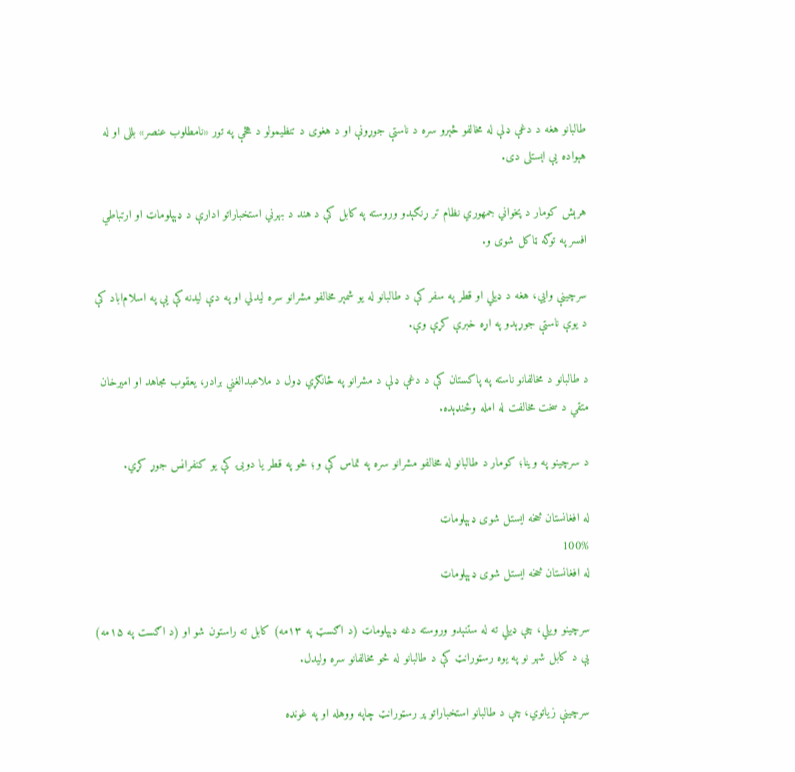طالبانو هغه د دغې ډلې له مخالفو څېرو سره د ناستې جوړونې او د هغوی د تنظیمولو د هڅې په تور «نامطلوب عنصر» بللی او له هېواده یې اېستلی دی.

هرېش کومار د پخواني جمهوري نظام تر ړنګېدو وروسته په کابل کې د هند د بهرني استخباراتو ادارې د ډېپلوماټ او ارتباطي افسر په توګه ټاکل شوی و.

سرچینې وايي، هغه د ډیلي او قطر په سفر کې د طالبانو له یو شمېر مخالفو مشرانو سره لیدلي او په دې لیدنه کې یې په اسلام‌اباد کې د یوې ناستې جوړېدو په اړه خبرې کړې وې.

د طالبانو د مخالفانو ناسته په پاکستان کې د دغې ډلې د مشرانو په ځانګړي ډول د ملاعبدالغني برادر، یعقوب مجاهد او امیرخان متقي د سخت مخالفت له امله وځنډېده.

د سرچینو په وینا؛ کومار د طالبانو له مخالفو مشرانو سره په تماس کې و؛ څو په قطر یا دوبۍ کې یو کنفرانس جوړ کړي.

له افغانستان څخه ایستل شوی ډېپلوماټ
100%
له افغانستان څخه ایستل شوی ډېپلوماټ

سرچینو ویلي، چې ډیلي ته له ستنېدو وروسته دغه ډېپلوماټ (د اګسټ په ۱۳مه) کابل ته راستون شو او (د اګست په ۱۵مه) یې د کابل شهر نو په یوه رسټورانټ کې د طالبانو له څو مخالفانو سره ولیدل.

سرچینې زیاتوي، چې د طالبانو استخباراتو پر رسټورانټ چاپه ووهله او په غونډه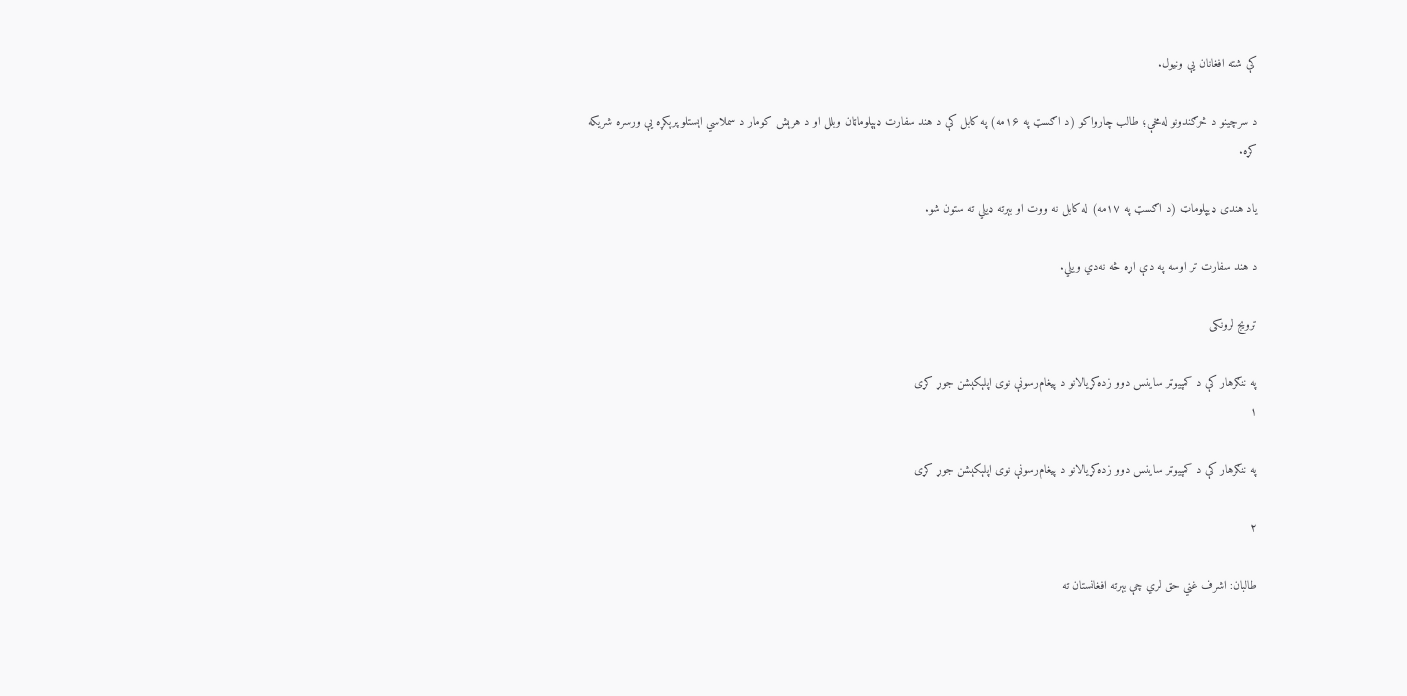کې شته افغانان یې ونیول.

د سرچینو د څرګندونو له‌مخې؛ طالب چارواکو (د اګسټ په ۱۶مه) په کابل کې د هند سفارت ډېپلوماټان وبلل او د هرېش کومار د سملاسي اېستلو پرېکړه یې ورسره شریکه کړه.

یاد هندی ډیپلوماټ (د اګسټ په ۱۷مه) له کابل نه ووت او بېرته ډیلي ته ستون شو.

د هند سفارت تر اوسه په دې اړه څه نه‌دي ویلي.

ترویج لرونکی

په ننګرهار کې د کمپیوټر ساینس دوو زده‌کړیالانو د پیغام‌رسونې نوی اپلېکېشن جوړ کړی
۱

په ننګرهار کې د کمپیوټر ساینس دوو زده‌کړیالانو د پیغام‌رسونې نوی اپلېکېشن جوړ کړی

۲

طالبان: اشرف غني حق لري چې بېرته افغانستان ته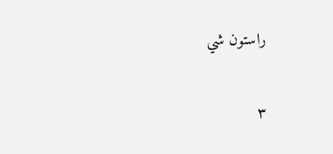راستون شي

۳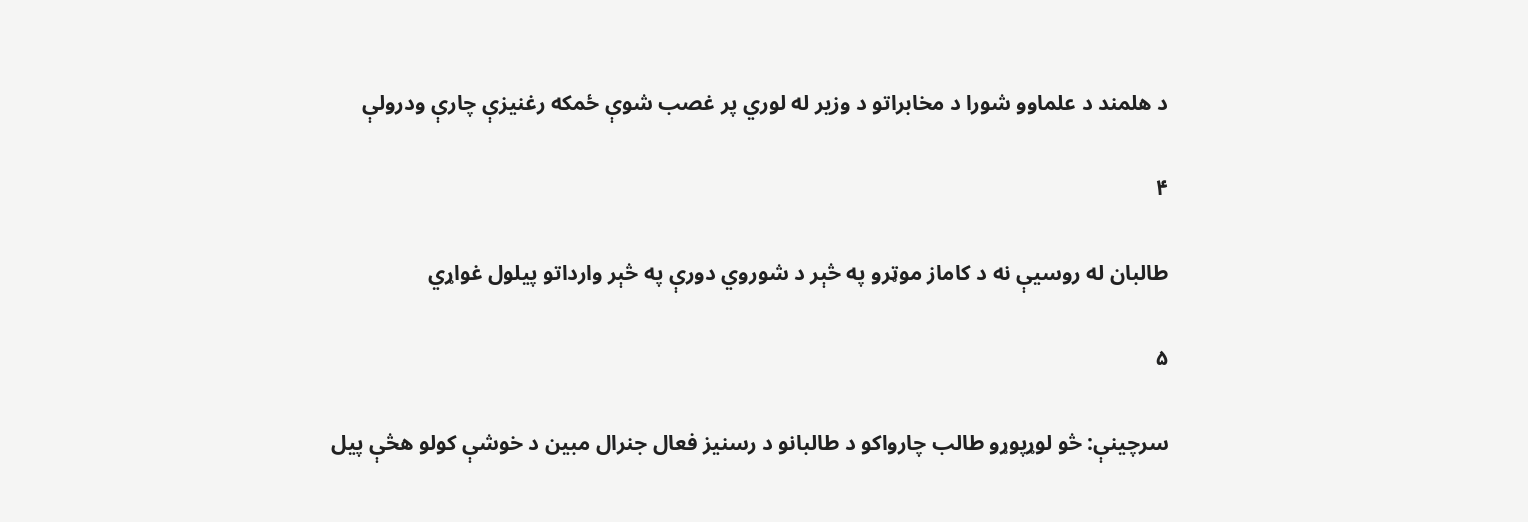د هلمند د علماوو شورا د مخابراتو د وزیر له لوري پر غصب شوې ځمکه رغنیزې چارې ودرولې

۴

طالبان له روسیې نه د کاماز موټرو په څېر د شوروي دورې په څېر وارداتو پیلول غواړي

۵

سرچینې: څو لوړپوړو طالب چارواکو د طالبانو د رسنیز فعال جنرال مبین د خوشې کولو هڅې پیل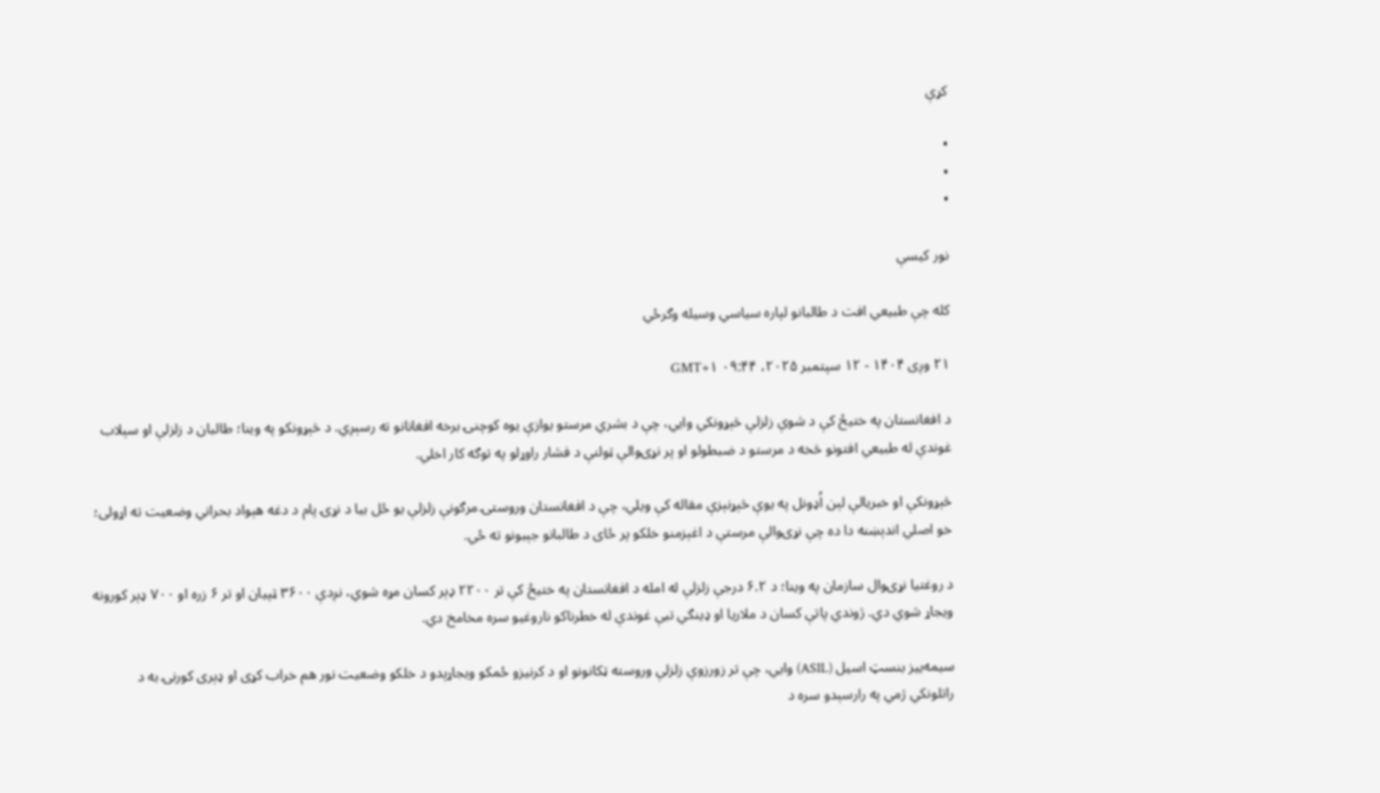کړې

•
•
•

نور کیسې

کله چې طبیعي افت د طالبانو لپاره سیاسي وسیله وګرځي

۲۱ وږی ۱۴۰۴ - ۱۲ سپتمبر ۲۰۲۵، ۰۹:۴۴ GMT+۱

د افغانستان په ختیځ کې د شوې زلزلې څېړونکي وايي، چې د بشري مرستو یوازې یوه کوچنۍ برخه افغانانو ته رسېږي. د څېړونکو په وینا؛ طالبان د زلزلې او سېلاب غوندې له طبیعي افتونو څخه د مرستو د ضبطولو او پر نړۍوالې ټولنې د فشار راوړلو په توګه کار اخلي.

څېړونکې او خبریالې لېن اُډونل په یوې څېړنېزې مقاله کې ویلي، چې د افغانستان وروستۍ مرګونې زلزلې یو ځل بیا د نړۍ پام د دغه هېواد بحراني وضعیت ته اړولی؛ خو اصلي اندېښنه دا ده چې نړۍوالې مرستې د اغېزمنو خلکو پر ځای د طالبانو جېبونو ته ځي.

د روغتیا نړۍوال سازمان په وینا؛ د ۶.۲ درجې زلزلې له امله د افغانستان په ختیځ کې تر ۲۲۰۰ ډېر کسان مړه شوي، نږدې ۳۶۰۰ ټپیان او تر ۶ زره او ۷۰۰ ډېر کورونه ویجاړ شوي دي. ژوندي پاتې کسان د ملاریا او ډینګي تبې غوندې له خطرناکو ناروغیو سره مخامخ دي.

سیمه‌ییز بنسټ اسیل (ASIL) وايي، چې تر زورزوې زلزلې وروسته ټکانونو او د کرنیزو ځمکو ویجاړېدو د خلکو وضعیت نور هم خراب کړی او ډېری کورنۍ به د راتلونکي ژمي په رارسېدو سره د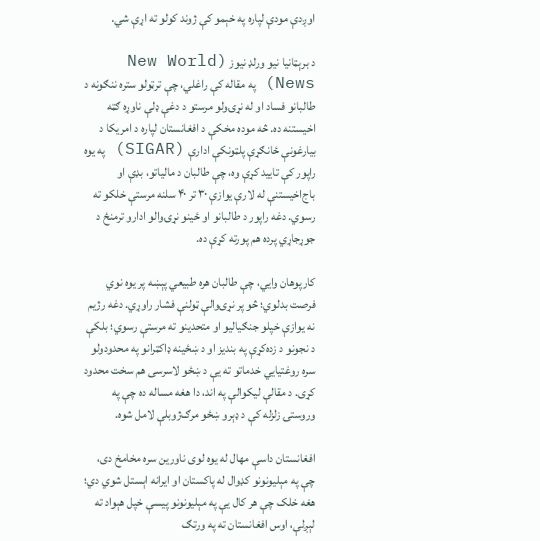اوږدې مودې لپاره په خېمو کې ژوند کولو ته اړې شي.

د برېټانیا نیو ورلډ نیوز (New World News) په مقاله کې راغلي، چې ترټولو ستره ننګونه د طالبانو فساد او له نړۍولو مرستو د دغې ډلې ناوړه ګټه اخیستنه ده. څه موده مخکې د افغانستان لپاره د امریکا د بیارغونې ځانګړې پلټونکې ادارې (SIGAR) په یوه راپور کې تایید کړې وه، چې طالبان د مالیاتو، بډې او باج‌اخیستنې له لارې یوازې ۳۰ تر ۴۰ سلنه مرستې خلکو ته رسوي. دغه راپور د طالبانو او ځینو نړۍوالو ادارو ترمنځ د جوړجاړي پرده هم پورته کړې ده.

کارپوهان وايي، چې طالبان هره طبیعي پېښه پر یوه نوي فرصت بدلوي؛ څو پر نړۍوالې ټولنې فشار راوړي. دغه رژیم نه یوازې خپلو جنګیالیو او متحدینو ته مرستې رسوي؛ بلکې د نجونو د زده‌کړې په بندیز او د ښځینه ډاکټرانو په محدودولو سره روغتیایي خدماتو ته یې د ښځو لاسرسی هم سخت محدود کړی. د مقالې لیکوالې په اند، دا هغه مساله ده چې په وروستۍ زلزله کې د ډېرو ښځو مرګ‌ژوبلې لامل شوه.

افغانستان داسې مهال له یوه لوی ناورین سره مخامخ دی، چې په مېلیونونو کډوال له پاکستان او ایرانه اېستل شوي دي؛ هغه خلک چې هر کال یې په مېلیونونو پیسې خپل هېواد ته لېږلې، اوس افغانستان ته په ورتګ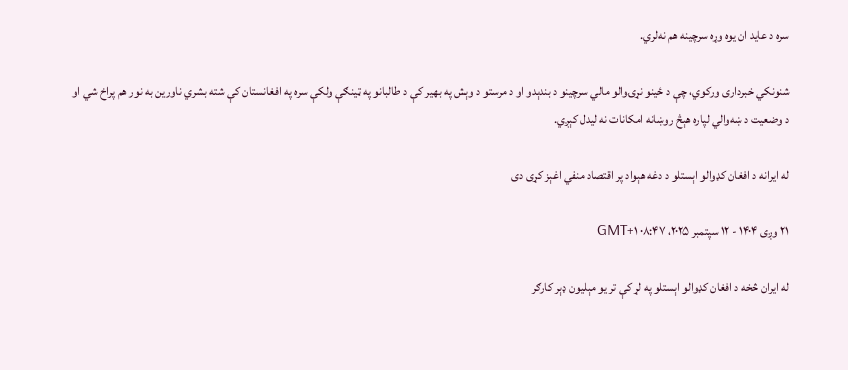سره د عاید ان یوه وړه سرچینه هم نه‌لري.

شنونکي خبرداری ورکوي، چې د ځینو نړۍوالو مالي سرچینو د بندېدو او د مرستو د وېش په بهیر کې د طالبانو په ټینګې ولکې سره په افغانستان کې شته بشري ناورین به نور هم پراخ شي او د وضعیت د ښه‌والي لپاره هېڅ روښانه امکانات نه لیدل کېږي.

له ایرانه د افغان کډوالو اېستلو د دغه هېواد پر اقتصاد منفي اغېز کړی دی

۲۱ وږی ۱۴۰۴ - ۱۲ سپتمبر ۲۰۲۵، ۰۸:۴۷ GMT+۱

له ایران څخه د افغان کډوالو اېستلو په لړ کې تر یو مېلیون ډېر کارګر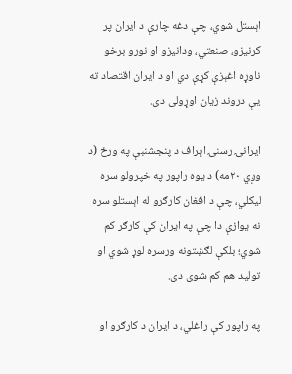اېستل شوي، چې دغه چارې د ایران پر کرنیزو، صنعتي، ودانیزو او نورو برخو ناوړه اغېزې کړې دي او د ایران اقتصاد ته یې دروند زیان اوړولی دی.

ایرانۍ رسنۍ اېراف د پنجشنبې په ورځ (د وږي ۲۰مه) د یوه راپور په خپرولو سره لیکلي، چې د افغان کارګرو له اېستلو سره نه یوازې دا چې په ایران کې کارګر کم شوي؛ بلکې لګښتونه ورسره لوړ شوي او تولید هم کم شوی دی.

په راپور کې راغلي، د ایران د کارګرو او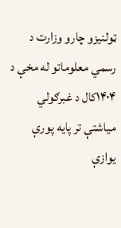ټولنیزو چارو وزارت د رسمي معلوماتو له مخې د ۱۴۰۴کال د غبرګولي میاشتې تر پایه پورې یوازې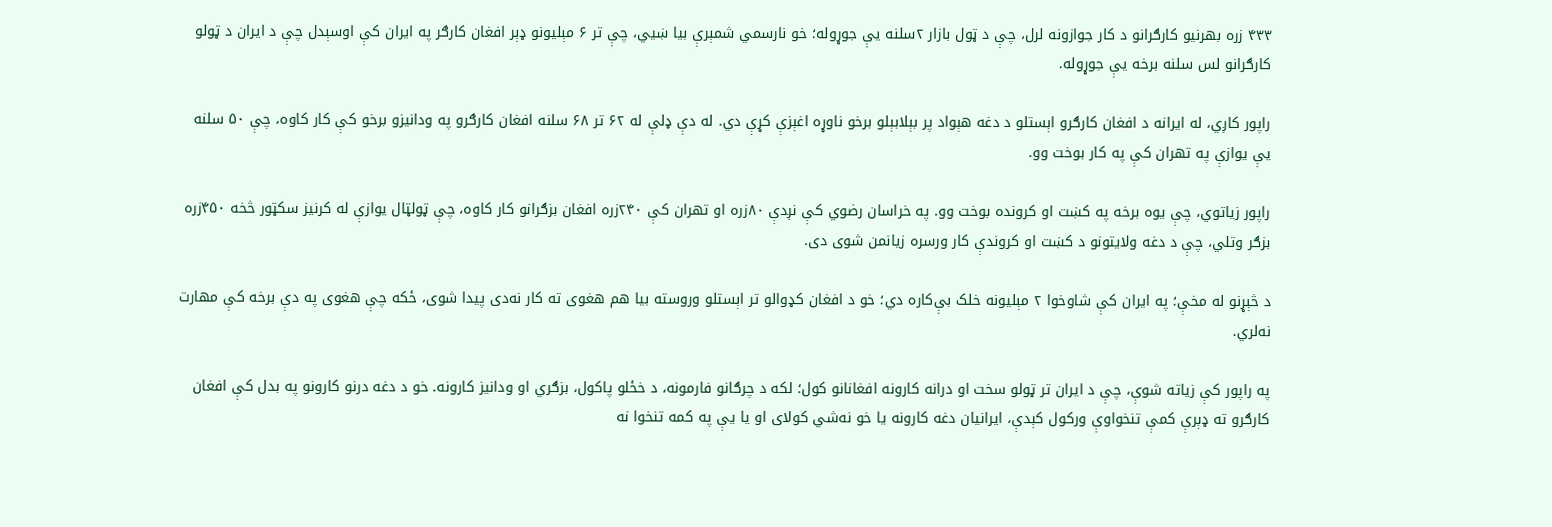۴۳۳ زره بهرنيو کارګرانو د کار جوازونه لرل، چې د ټول بازار ۲سلنه یې جوړوله؛ خو نارسمي شمېرې بیا ښيي، چې تر ۶ مېلیونو ډېر افغان کارګر په ایران کې اوسېدل چې د ایران د ټولو کارګرانو لس سلنه برخه یې جوړوله.

راپور کاږي، له ایرانه د افغان کارګرو اېستلو د دغه هېواد پر بېلابېلو برخو ناوړه اغېزې کړې دي. له دې ډلې له ۶۲ تر ۶۸ سلنه افغان کارګرو په ودانیزو برخو کې کار کاوه، چې ۵۰ سلنه یې یوازې په تهران کې په کار بوخت وو.

راپور زیاتوي، چې یوه برخه په کښت او کرونده بوخت وو. په خراسان رضوي کې نږدې ۸۰زره او تهران کې ۲۴۰زره افغان بزګرانو کار کاوه، چې ټولټال یوازې له کرنیز سکټور څخه ۴۵۰زره بزګر وتلي، چې د دغه ولایتونو د کښت او کروندې کار ورسره زیانمن شوی دی.

د څېړنو له مخې؛ په ایران کې شاوخوا ۲ مېلیونه خلک بې‌کاره دي؛ خو د افغان کډوالو تر اېستلو وروسته بیا هم هغوی ته کار نه‌دی پيدا شوی، ځکه چې هغوی په دې برخه کې مهارت نه‌لري.

په راپور کې زیاته شوې، چې د ایران تر ټولو سخت او درانه کارونه افغانانو کول؛ لکه د چرګانو فارمونه، د خځلو پاکول، بزګري او ودانیز کارونه. خو د دغه درنو کارونو په بدل کې افغان کارګرو ته ډېرې کمې تنخواوې ورکول کېدې، ایرانیان دغه کارونه یا خو نه‌شي کولای او یا یې په کمه تنخوا نه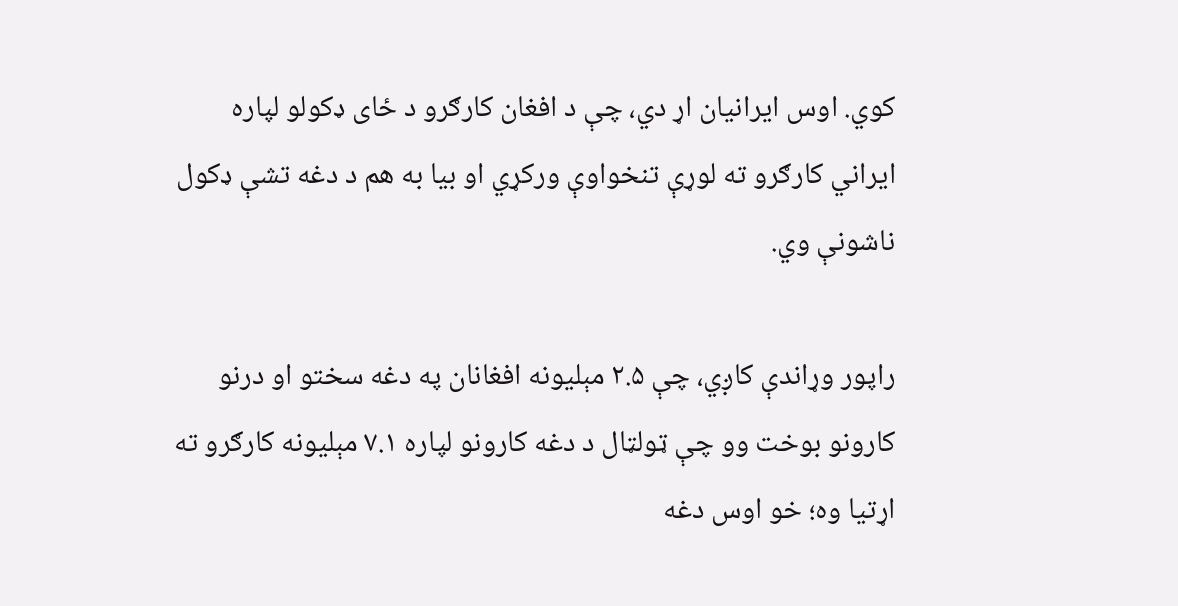کوي. اوس ایرانیان اړ دي، چې د افغان کارګرو د ځای ډکولو لپاره ایراني کارګرو ته لوړې تنخواوې ورکړي او بیا به هم د دغه تشې ډکول ناشونې وي.

راپور وړاندې کاږي، چې ۲.۵ مېلیونه افغانان په دغه سختو او درنو کارونو بوخت وو چې ټولټال د دغه کارونو لپاره ۷.۱ مېلیونه کارګرو ته اړتیا وه؛ خو اوس دغه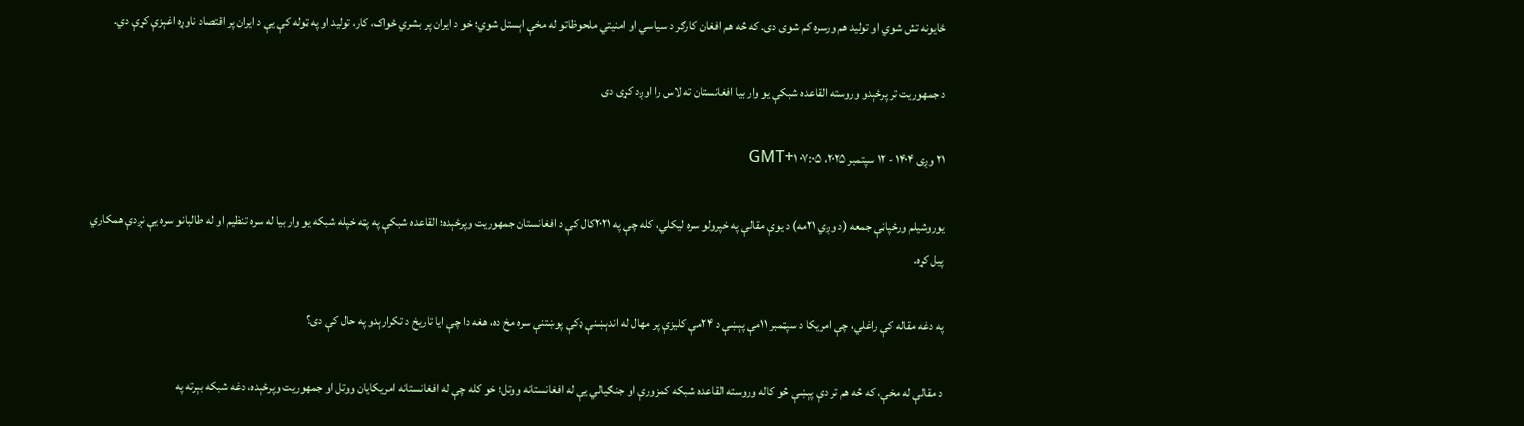ځایونه تش شوي او تولید هم ورسره کم شوی دی. که څه هم افغان کارګر د سياسي او امنيتي ملحوظاتو له مخې اېستل شوي؛ خو د ایران پر بشري ځواک، کار، تولید او په ټوله کې یې د ایران پر اقتصاد ناوړه اغېزې کړې دي.

د جمهوریت تر پرځېدو وروسته القاعده شبکې یو وار بیا افغانستان ته لاس را اوږد کړی دی

۲۱ وږی ۱۴۰۴ - ۱۲ سپتمبر ۲۰۲۵، ۰۷:۰۵ GMT+۱

یوروشیلم ورځپاڼې جمعه (د وږي ۲۱مه) د یوې مقالې په خپرولو سره لیکلي، کله چې په ۲۰۲۱کال کې د افغانستان جمهوریت وپرځېده؛ القاعده شبکې په پټه خپله شبکه یو وار بیا له سره تنظیم او له طالبانو سره یې نږدې همکاري پيل کړه.

په دغه مقاله کې راغلي، چې امریکا د سپټمبر ۱۱مې پېښې د ۲۴مې کلیزې پر مهال له اندېښنې ډکې پوښتنې سره مخ ده، هغه دا چې ایا تاریخ د تکرارېدو په حال کې دی؟

د مقالې له مخې، که څه هم تر دې پېښې څو کاله وروسته القاعده شبکه کمزورې او جنګیالي یې له افغانستانه ووتل؛ خو کله چې له افغانستانه امریکایان ووتل او جمهوریت وپرځېده، دغه شبکه بېرته په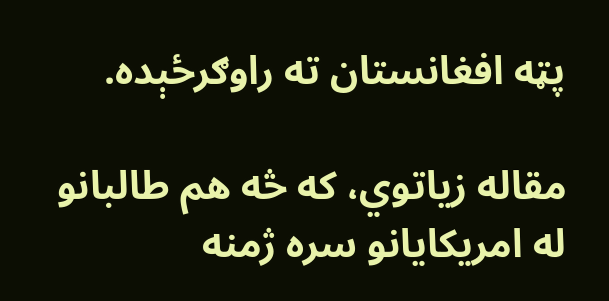پټه افغانستان ته راوګرځېده.

مقاله زیاتوي، که څه هم طالبانو له امریکایانو سره ژمنه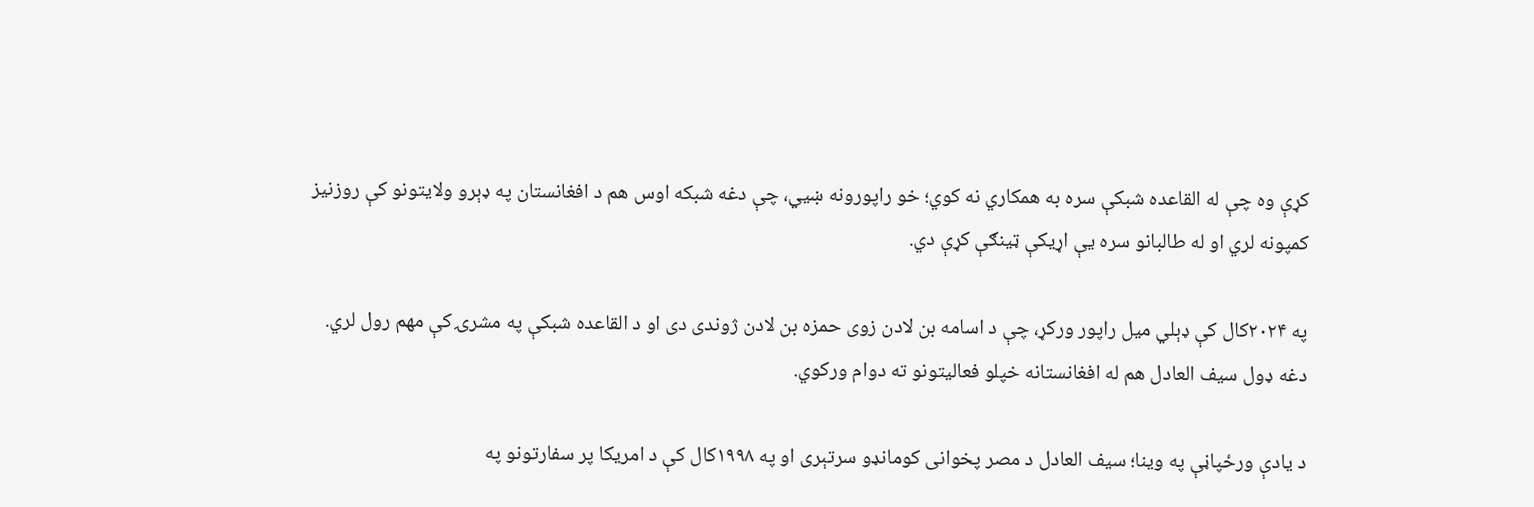کړې وه چې له القاعده شبکې سره به همکاري نه کوي؛ خو راپورونه ښيي، چې دغه شبکه اوس هم د افغانستان په ډېرو ولایتونو کې روزنیز کمپونه لري او له طالبانو سره یې اړیکې ټينګې کړې دي.

په ۲۰۲۴کال کې ډېلي میل راپور ورکړ، چې د اسامه بن لادن زوی حمزه بن لادن ژوندی دی او د القاعده شبکې په مشرۍ کې مهم رول لري. دغه ډول سیف العادل هم له افغانستانه خپلو فعالیتونو ته دوام ورکوي.

د یادې ورځپاڼې په وینا؛ سیف العادل د مصر پخوانی کومانډو سرتېری او په ۱۹۹۸کال کې د امریکا پر سفارتونو په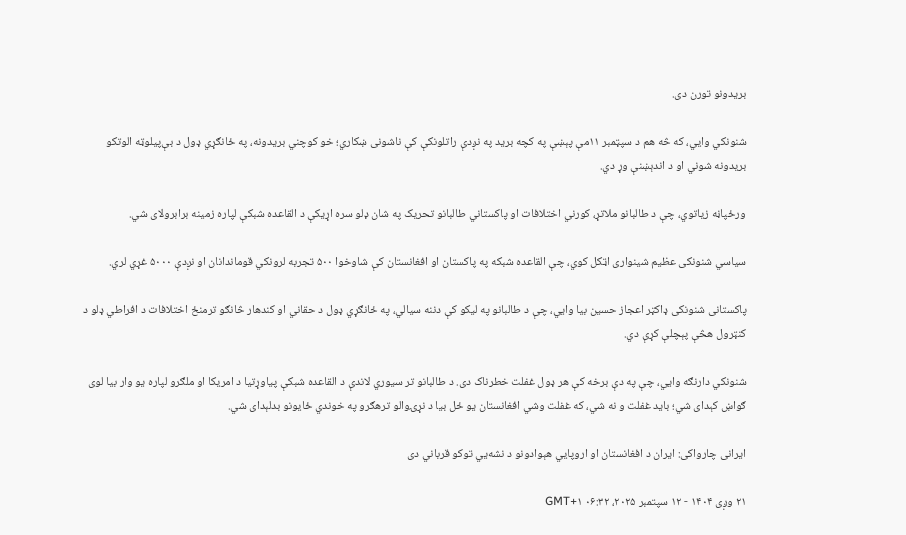بریدونو تورن دی.

شنونکي وايي، که څه هم د سپټمبر ۱۱مې پېښې په کچه برید په نږدې راتلونکې کې ناشونی ښکاري؛ خو کوچني بریدونه، په ځانګړي ډول د بې‌پیلوټه الوتکو بریدونه شوني او د اندېښنې وړ دي.

ورځپاڼه زیاتوي، چې د طالبانو ملاتړ، کورني اختلافات او پاکستاني طالبانو تحریک په شان ډلو سره اړیکې د القاعده شبکې لپاره زمینه برابرولای شي.

سیاسي شنونکی عظیم شینواری اټکل کوي، چې القاعده شبکه په پاکستان او افغانستان کې شاوخوا ۵۰۰ تجربه لرونکي قوماندانان او نږدې ۵۰۰۰ غړي لري.

پاکستانی شنونکی ډاکټر اعجاز حسین بیا وايي، چې د طالبانو په لیکو کې دننه سیالي، په ځانګړي ډول د حقاني او کندهار څانګو ترمنځ اختلافات د افراطي ډلو د کنټرول هڅې پېچلې کړې دي.

شنونکي دارنګه وايي، چې په دې برخه کې هر ډول غفلت خطرناک دی. د طالبانو تر سیوري لاندې د القاعده شبکې پیاوړتیا د امریکا او ملګرو لپاره یو وار بیا لوی ګواښ کېدای شي؛ باید غفلت و نه شي، که غفلت وشي افغانستان یو ځل بیا د نړۍوالو ترهګرو په خوندي ځایونو بدلېدای شي.

ایرانی چارواکی: ایران د افغانستان او اروپايي هېوادونو د نشه‌يي توکو قرباني دی

۲۱ وږی ۱۴۰۴ - ۱۲ سپتمبر ۲۰۲۵، ۰۶:۳۲ GMT+۱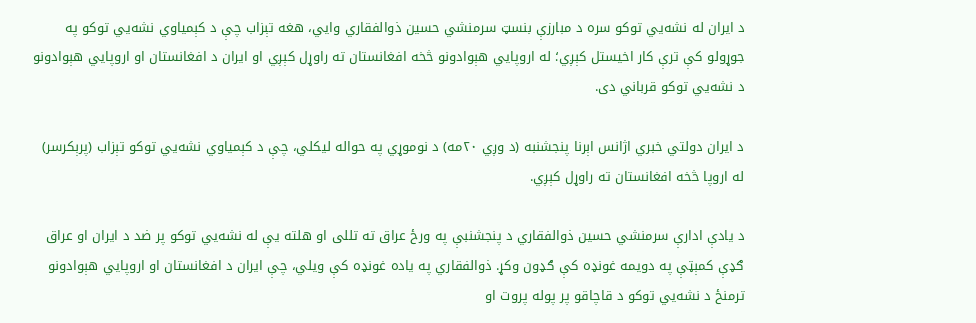د ایران له نشه‌يي توکو سره د مبارزې بنسټ سرمنشي حسین ذوالفقاري وايي، هغه تېزاب چې د کېمیاوي نشه‌يي توکو په جوړولو کې ترې کار اخیستل کېږي؛ له اروپايي هېوادونو څخه افغانستان ته راوړل کېږي او ایران د افغانستان او اروپايي هېوادونو د نشه‌يي توکو قرباني دی.

د ایران دولتي خبري اژانس اېرنا پنجشنبه (د وږي ۲۰مه) د نوموړي په حواله لیکلي، چې د کېمیاوي نشه‌يي توکو تېزاب (پرېکرسر) له اروپا څخه افغانستان ته راوړل کېږي.

د یادې ادارې سرمنشي حسین ذوالفقاري د پنجشنبې په ورځ عراق ته تللی او هلته یې له نشه‌يي توکو پر ضد د ایران او عراق ګډې کمېټې په دویمه غونډه کې ګډون وکړ. ذوالفقاري په یاده غونډه کې ویلي، چې ایران د افغانستان او اروپايي هېوادونو ترمنځ د نشه‌يي توکو د قاچاقو پر پوله پروت او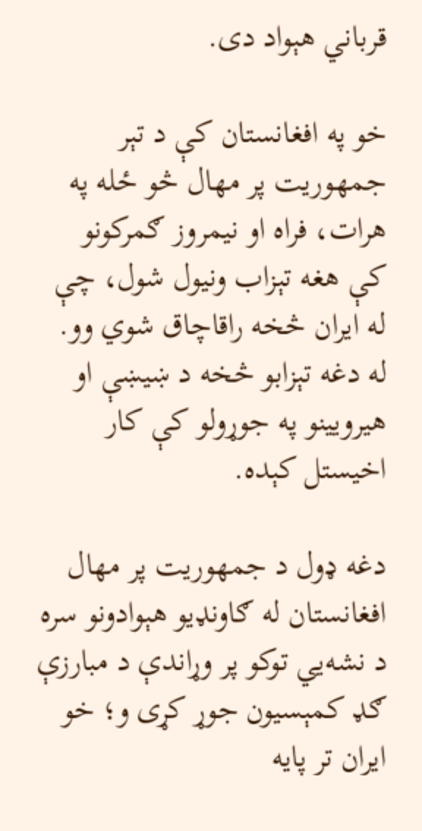قرباني هېواد دی.

خو په افغانستان کې د تېر جمهوریت پر مهال څو ځله په هرات، فراه او نیمروز ګمرکونو کې هغه تېزاب ونیول شول، چې له ایران څخه راقاچاق شوي وو. له دغه تېزابو څخه د ښیښې او هیرویینو په جوړولو کې کار اخیستل کېده.

دغه ډول د جمهوریت پر مهال افغانستان له ګاونډیو هېوادونو سره د نشه‌يي توکو پر وړاندې د مبارزې ګډ کمېسیون جوړ کړی و؛ خو ایران تر پایه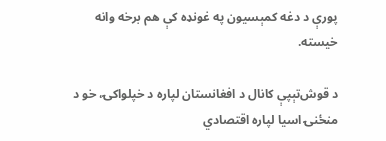پورې د دغه کمېسیون په غونډه کې هم برخه وانه خیسته.

د قوش‌تېپې کانال د افغانستان لپاره د خپلواکۍ، خو د منځنۍ اسیا لپاره اقتصادي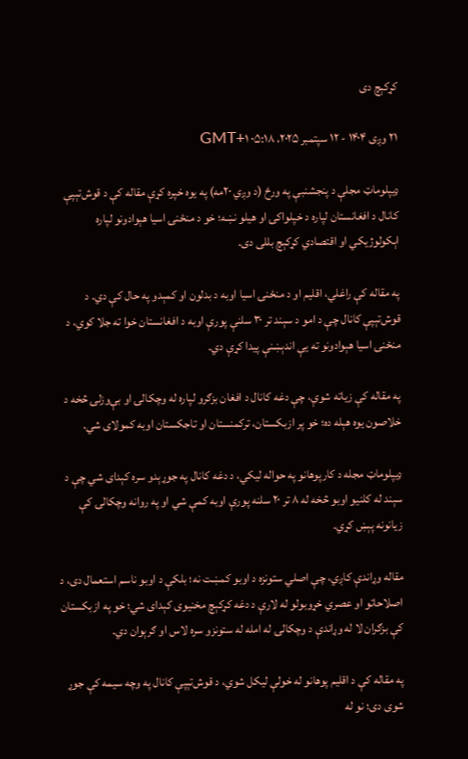کړکېچ دی

۲۱ وږی ۱۴۰۴ - ۱۲ سپتمبر ۲۰۲۵، ۰۵:۱۸ GMT+۱

ډیپلوماټ مجلې د پنجشنبې په ورځ (د وږي ۲۰مه) په یوه خپره کړې مقاله کې د قوش‌تېپې کانال د افغانستان لپاره د خپلواکۍ او هیلو نښه؛ خو د منځنۍ اسیا هېوادونو لپاره اېکولوژيکي او اقتصادي کړکېچ بللی دی.

په مقاله کې راغلي، اقلیم او د منځنۍ اسیا اوبه د بدلون او کمېدو په حال کې دي. د قوش‌تېپې کانال چې د امو د سېند تر ۳۰ سلنې پورې اوبه د افغانستان خوا ته جلا کوي، د منځنۍ اسیا هېوادونو ته یې اندېښنې پيدا کړې دي.

په مقاله کې زیاته شوې، چې دغه کانال د افغان بزګرو لپاره له وچکالۍ او بې‌وزلۍ څخه د خلاصون یوه هېله ده؛ خو پر ازبکستان، ترکمنستان او تاجکستان اوبه کمولای شي.

ډيپلوماټ مجله د کارپوهانو په حواله لیکي، د دغه کانال په جوړېدو سره کېدای شي چې د سېند له کلنیو اوبو څخه له ۸ تر ۲۰ سلنه پورې اوبه کمې شي او په روانه وچکالۍ کې زیانونه پېښ کړي.

مقاله وړاندې کاږي، چې اصلي ستونزه د اوبو کمښت نه؛ بلکې د اوبو ناسم استعمال دی، د اصلاحاتو او عصري خړوبولو له لارې د دغه کړکېچ مخنیوی کېدای شي؛ خو په ازبکستان کې بزګران لا له وړاندې د وچکالۍ له امله له ستونزو سره لاس او ګرېوان دي.

په مقاله کې د اقلیم پوهانو له خولې لیکل شوي، د قوش‌تېپې کانال په وچه سيمه کې جوړ شوی دی؛ نو له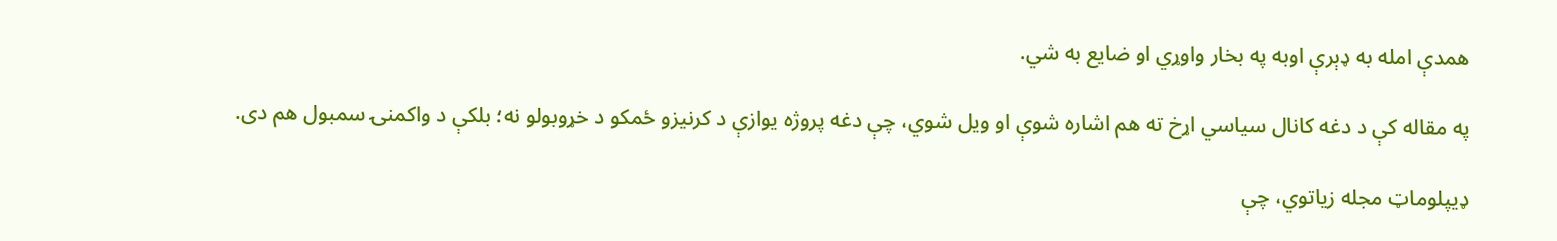همدې امله به ډېرې اوبه په بخار واوړي او ضایع به شي.

په مقاله کې د دغه کانال سياسي اړخ ته هم اشاره شوې او ویل شوي، چې دغه پروژه یوازې د کرنیزو ځمکو د خړوبولو نه؛ بلکې د واکمنۍ سمبول هم دی.

ډیپلوماټ مجله زیاتوي، چې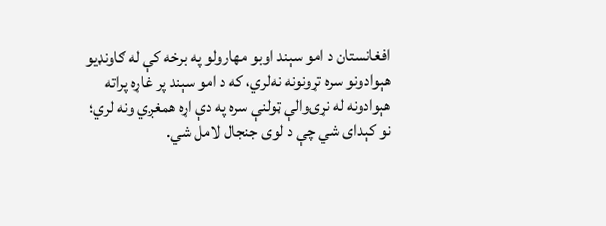افغانستان د امو سېند اوبو مهارولو په برخه کې له ګاونډیو هېوادونو سره تړونونه نه‌لري، که د امو سېند پر غاړه پراته هېوادونه له نړۍوالې ټولنې سره په دې اړه همغږي ونه لري؛ نو کېدای شي چې د لوی جنجال لامل شي.